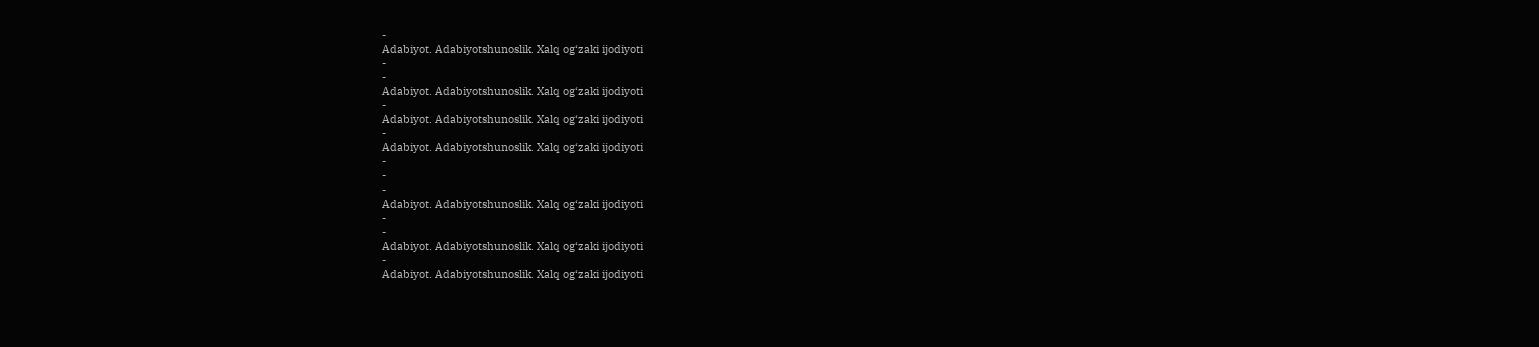-
Adabiyot. Adabiyotshunoslik. Xalq og‘zaki ijodiyoti
-
-
Adabiyot. Adabiyotshunoslik. Xalq og‘zaki ijodiyoti
-
Adabiyot. Adabiyotshunoslik. Xalq og‘zaki ijodiyoti
-
Adabiyot. Adabiyotshunoslik. Xalq og‘zaki ijodiyoti
-
-
-
Adabiyot. Adabiyotshunoslik. Xalq og‘zaki ijodiyoti
-
-
Adabiyot. Adabiyotshunoslik. Xalq og‘zaki ijodiyoti
-
Adabiyot. Adabiyotshunoslik. Xalq og‘zaki ijodiyoti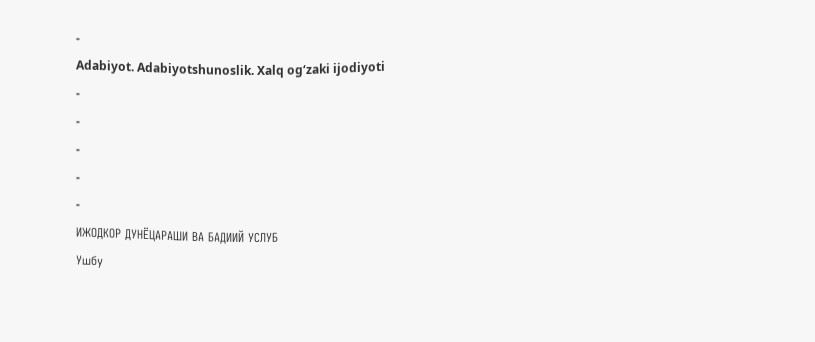-
Adabiyot. Adabiyotshunoslik. Xalq og‘zaki ijodiyoti
-
-
-
-
-
ИЖОДКОР ДУНЁЦАРАШИ ВА БАДИИЙ УСЛУБ
Ушбу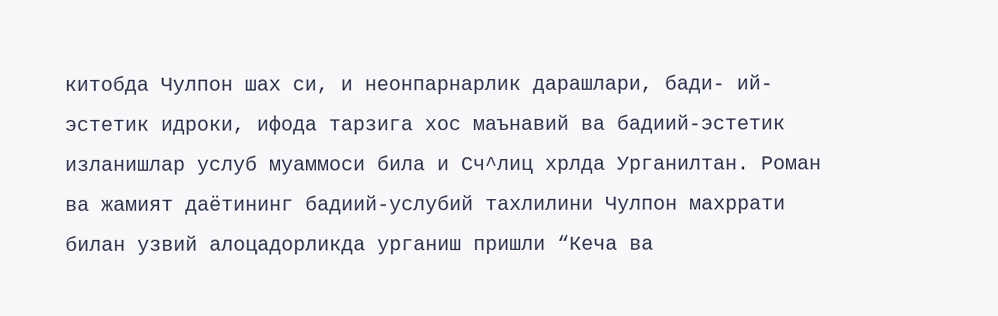китобда Чулпон шах си, и неонпарнарлик дарашлари, бади- ий-эстетик идроки, ифода тарзига хос маънавий ва бадиий-эстетик изланишлар услуб муаммоси била и Сч^лиц хрлда Урганилтан. Роман ва жамият даётининг бадиий-услубий тахлилини Чулпон махррати билан узвий алоцадорликда урганиш пришли “Кеча ва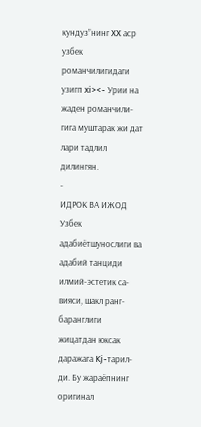кундуз”нинг XX аср узбек романчилигидаги узигп xi><- Урии на жаден романчили- гига муштарак жи дат лари тадлил дилингян.
-
ИДРОК ВА ИЖОД
Узбек адабиётшунослиги ва адабий танциди илмий-эстетик са- вияси, шакл ранг-баранглиги жицатдан юксак даражага Kj-тарил- ди. Бу жараёпнинг оригинал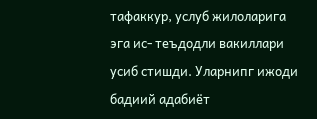тафаккур, услуб жилоларига эга ис- теъдодли вакиллари усиб стишди. Уларнипг ижоди бадиий адабиёт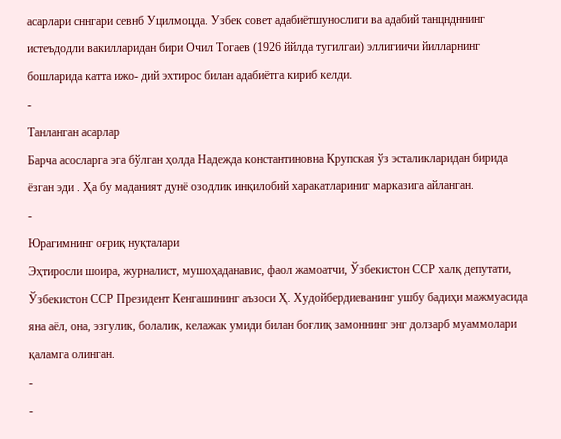асарлари сннгари севнб Уцилмоцда. Узбек совет адабиётшунослиги ва адабий танцндннинг истеъдодли вакилларидан бири Очил Тогаев (1926 ййлда тугилгаи) эллигиичи йилларнинг бошларида катта ижо- дий эхтирос билан адабиётга кириб келди.
-
Танланган асарлар
Барча асосларга эга бўлган ҳолда Надежда константиновна Крупская ўз эсталикларидан бирида ёзган эди . Ҳа бу маданият дунё озодлик инқилобий харакатлариниг марказига айланган.
-
Юрагимнинг оғриқ нуқталари
Эҳтиросли шоира, журналист, мушоҳаданавис, фаол жамоатчи, Ўзбекистон ССР халқ депутати, Ўзбекистон ССР Президент Кенгашининг аъзоси Ҳ. Худойбердиеванинг ушбу бадиҳи мажмуасида яна аёл, она, эзгулик, болалик, келажак умиди билан боғлиқ замоннинг энг долзарб муаммолари қаламга олинган.
-
-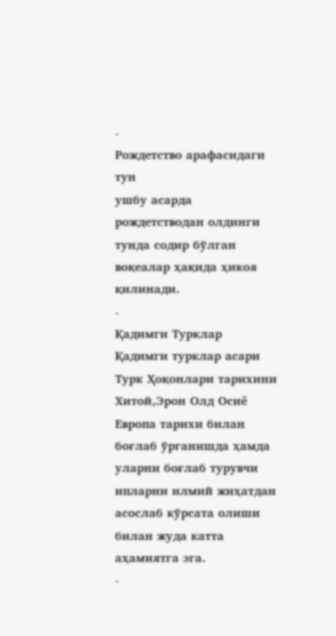-
Рождетство арафасидаги тун
ушбу асарда рождетстводан олдинги тунда содир бўлган воқеалар ҳақида ҳикоя қилинади.
-
Қадимги Турклар
Қадимги турклар асари Турк Ҳоқонлари тарихини Хитой,Эрон Олд Осиё Европа тарихи билан боғлаб ўрганишда ҳамда уларни боғлаб турувчи ипларни илмий жиҳатдан асослаб кўрсата олиши билан жуда катта аҳамиятга эга.
-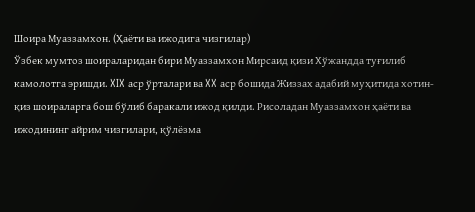Шоира Муаззамхон. (Ҳаёти ва ижодига чизгилар)
Ўзбек мумтоз шоираларидан бири Муаззамхон Мирсаид қизи Хўжандда туғилиб камолотга эришди. XIX аср ўрталари ва XX аср бошида Жиззах адабий муҳитида хотин-қиз шоираларга бош бўлиб баракали ижод қилди. Рисоладан Муаззамхон ҳаёти ва ижодининг айрим чизгилари, қўлёзма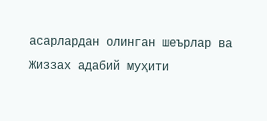асарлардан олинган шеърлар ва Жиззах адабий муҳити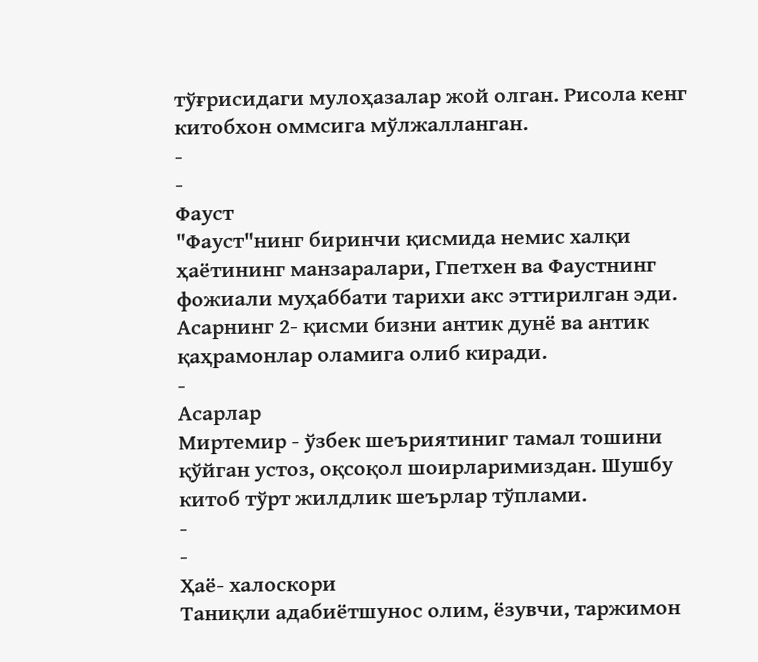тўғрисидаги мулоҳазалар жой олган. Рисола кенг китобхон оммсига мўлжалланган.
-
-
Фауст
"Фауст"нинг биринчи қисмида немис халқи ҳаётининг манзаралари, Гпетхен ва Фаустнинг фожиали муҳаббати тарихи акс эттирилган эди. Асарнинг 2- қисми бизни антик дунё ва антик қаҳрамонлар оламига олиб киради.
-
Асарлар
Миртемир - ўзбек шеъриятиниг тамал тошини қўйган устоз, оқсоқол шоирларимиздан. Шушбу китоб тўрт жилдлик шеърлар тўплами.
-
-
Ҳаё- халоскори
Таниқли адабиётшунос олим, ёзувчи, таржимон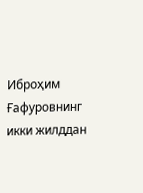Иброҳим Ғафуровнинг икки жилддан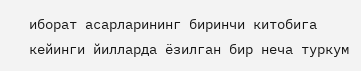иборат асарларининг биринчи китобига кейинги йилларда ёзилган бир неча туркум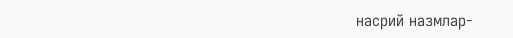насрий назмлар-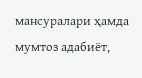мансуралари ҳамда мумтоз адабиёт,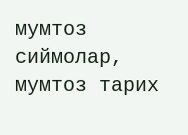мумтоз сиймолар, мумтоз тарих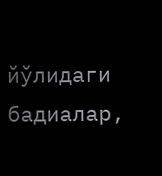йўлидаги бадиалар,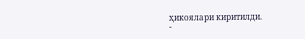ҳикоялари киритилди.
-